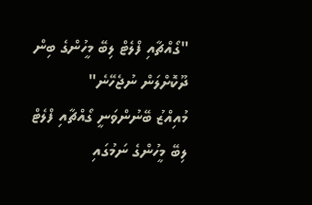"ގޯއްޗާއި ފްލެޓް ލިބޭ މީހުންގެ ބިން ދޫކޮށްލަން ނުޖެހޭނެ"
މުއިއްޒު ބޭނުންވަނީ ގޯއްޗާއި ފްލެޓް ލިބޭ މީހުންގެ ނަމުގައި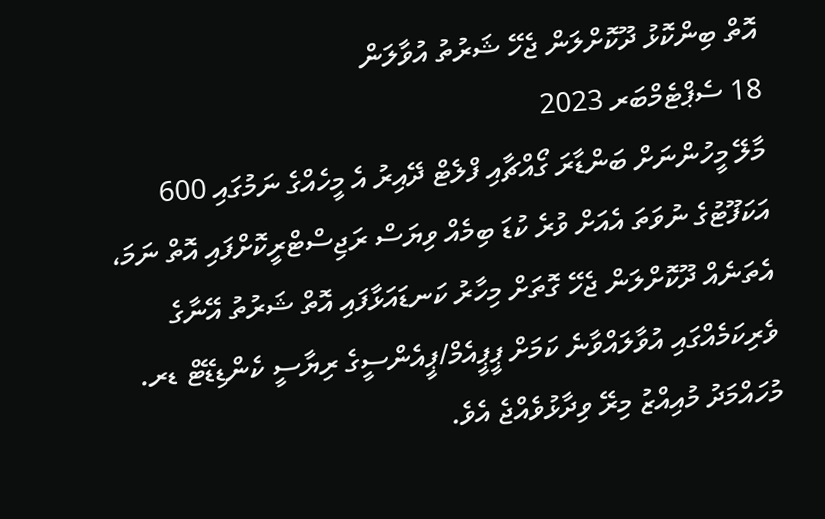އޮތް ބިންކޮޅު ދޫކޮށްލަން ޖެހޭ ޝަރުތު އުވާލަން
18 ސެޕްޓެމްބަރ 2023
މާލޭ މީހުންނަށް ބަންޑާރަ ގޯއްޗާއި ފްލެޓް ދޭއިރު އެ މީހެއްގެ ނަމުގައި 600 އަކަފޫޓުގެ ނުވަތަ އެއަށް ވުރެ ކުޑަ ބިމެއް ވިޔަސް ރަޖިސްޓްރީކޮށްފައި އޮތް ނަމަ، އެތަނެއް ދޫކޮށްލަން ޖެހޭ ގޮތަށް މިހާރު ކަނޑައަޅާފައި އޮތް ޝަރުތު އޭނާގެ ވެރިކަމެއްގައި އުވާލައްވާނެ ކަމަށް ޕީޕީއެމް/ޕީއެންސީގެ ރިޔާސީ ކެންޑިޑޭޓް ޑރ. މުހައްމަދު މުއިއްޒު މިރޭ ވިދާޅުވެއްޖެ އެވެ.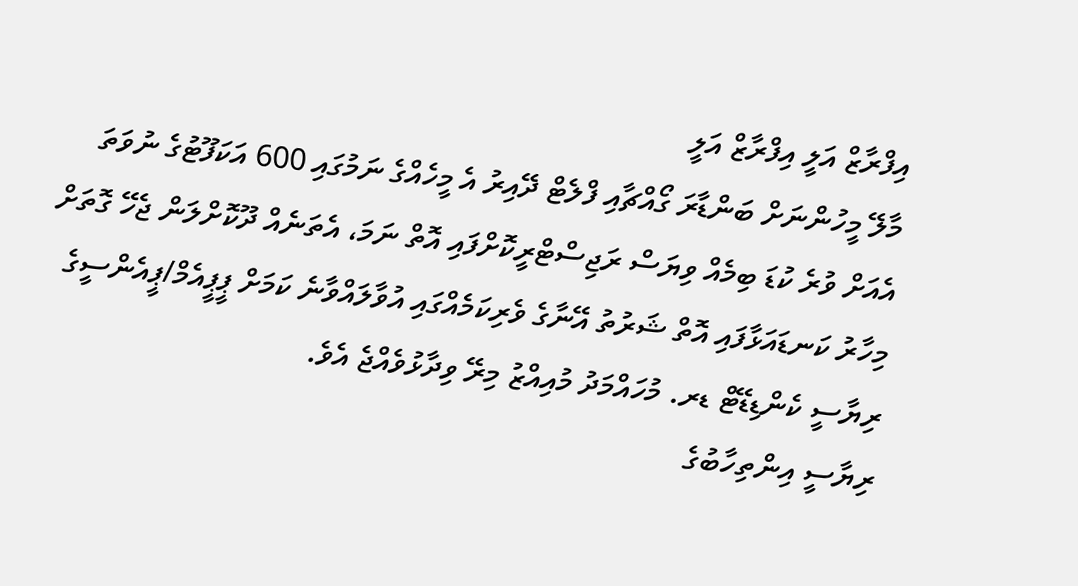އިފްރާޒް އަލީ އިފްރާޒް އަލީ
މާލޭ މީހުންނަށް ބަންޑާރަ ގޯއްޗާއި ފްލެޓް ދޭއިރު އެ މީހެއްގެ ނަމުގައި 600 އަކަފޫޓުގެ ނުވަތަ އެއަށް ވުރެ ކުޑަ ބިމެއް ވިޔަސް ރަޖިސްޓްރީކޮށްފައި އޮތް ނަމަ، އެތަނެއް ދޫކޮށްލަން ޖެހޭ ގޮތަށް މިހާރު ކަނޑައަޅާފައި އޮތް ޝަރުތު އޭނާގެ ވެރިކަމެއްގައި އުވާލައްވާނެ ކަމަށް ޕީޕީއެމް/ޕީއެންސީގެ ރިޔާސީ ކެންޑިޑޭޓް ޑރ. މުހައްމަދު މުއިއްޒު މިރޭ ވިދާޅުވެއްޖެ އެވެ.
ރިޔާސީ އިންތިހާބުގެ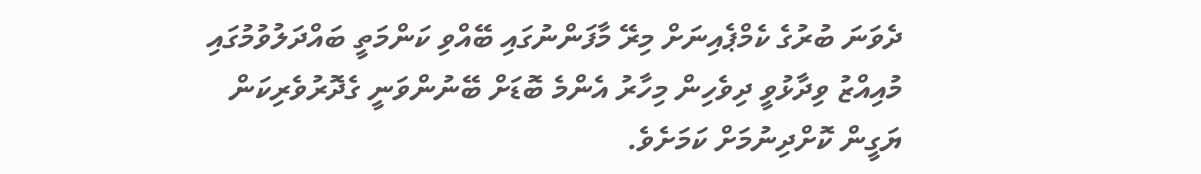ދެވަނަ ބުރުގެ ކެމްޕެއިނަށް މިރޭ މާފަންނުގައި ބޭއްވި ކަންމަތީ ބައްދަލުވުމުގައި މުއިއްޒު ވިދާޅުވީ ދިވެހިން މިހާރު އެންމެ ބޮޑަށް ބޭނުންވަނީ ގެދޮރުވެރިކަން ޔަގީން ކޮށްދިނުމަށް ކަމަށެވެ.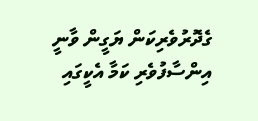ގެދޮރުވެރިކަން ޔަގީން ވާނީ އިންސާފުވެރި ކަމާ އެކީގައި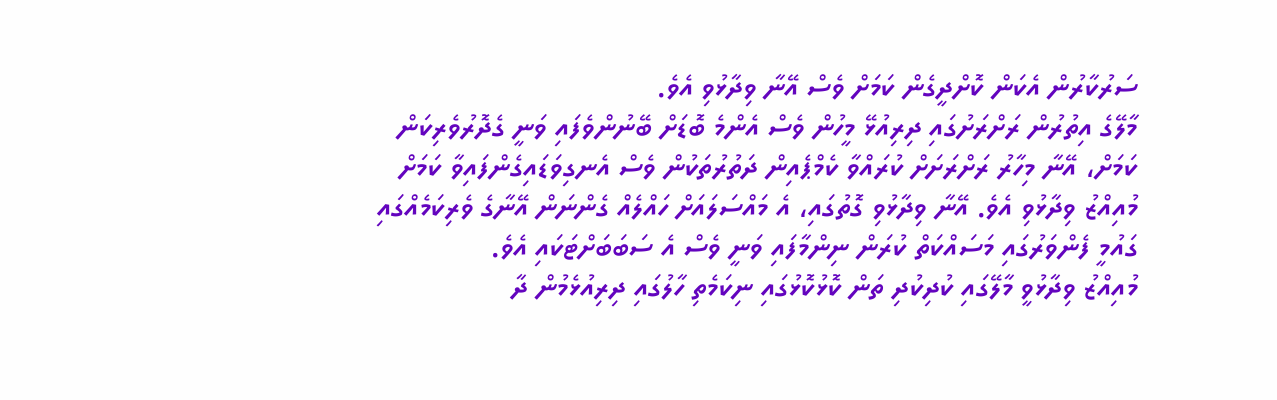ސަރުކާރުން އެކަން ކޮށްދީގެން ކަމަށް ވެސް އޭނާ ވިދާޅުވި އެވެ.
މާލޭގެ އިތުރުން ރަށްރަށުގައި ދިރިއުޅޭ މީހުން ވެސް އެންމެ ބޮޑަށް ބޭނުންވެފައި ވަނީ ގެދޮރުވެރިކަން ކަމަށް، އޭނާ މިހާރު ރަށްރަށަށް ކުރައްވާ ކެމްޕެއިން ދަތުރުތަކުން ވެސް އެނގިވަޑައިގެންފައިވާ ކަމަށް މުއިއްޒު ވިދާޅުވި އެވެ. އޭނާ ވިދާޅުވި ގޮތުގައި، އެ މައްސަލައަށް ހައްލެއް ގެންނަން އޭނާގެ ވެރިކަމެއްގައި ގައުމީ ފެންވަރުގައި މަސައްކަތް ކުރަން ނިންމާފައި ވަނީ ވެސް އެ ސަބަބަށްޓަކައި އެވެ.
މުއިއްޒު ވިދާޅުވީ މާލޭގައި ކުދިކުދި ތަން ކޮޅުކޮޅުގައި ނިކަމެތި ހާލުގައި ދިރިއުޅެމުން ދާ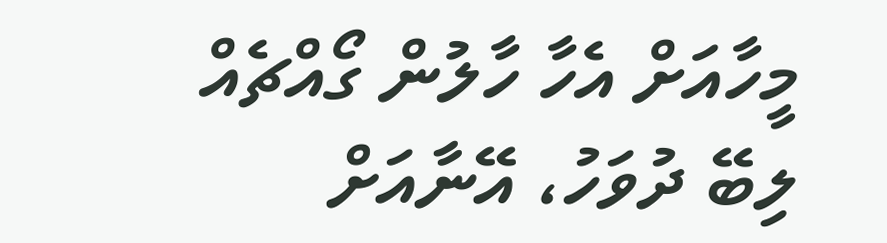މީހާއަށް އެހާ ހާލުން ގޯއްޗެއް ލިބޭ ދުވަހު، އޭނާއަށް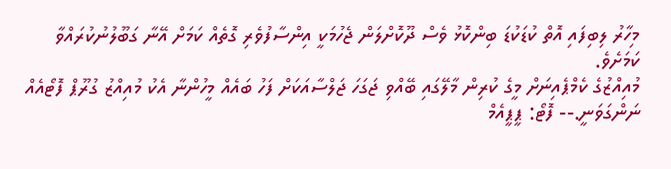މިހާރު ލިބިފައި އޮތް ކުޑަކުޑަ ބިންކޮޅު ވެސް ދޫކޮށްލަން ޖެހުމަކީ އިންސާފުވެރި ގޮތެއް ކަމަށް އޭނާ ގަބޫލުނުކުރައްވާ ކަމަށެވެ.
މުއިއްޒުގެ ކެމްޕެއިނަށް މީގެ ކުރިން މާލޭގައި ބޭއްވި ޖަގަހަ ޖަލްސާއަކަށް ފަހު ބައެއް މީހުންނާ އެކު މުއިއްޒު ގުރޫޕް ފޮޓޯއެއް ނަންގަވަނީ.-- ފޮޓޯ: ޕީޕީއެމް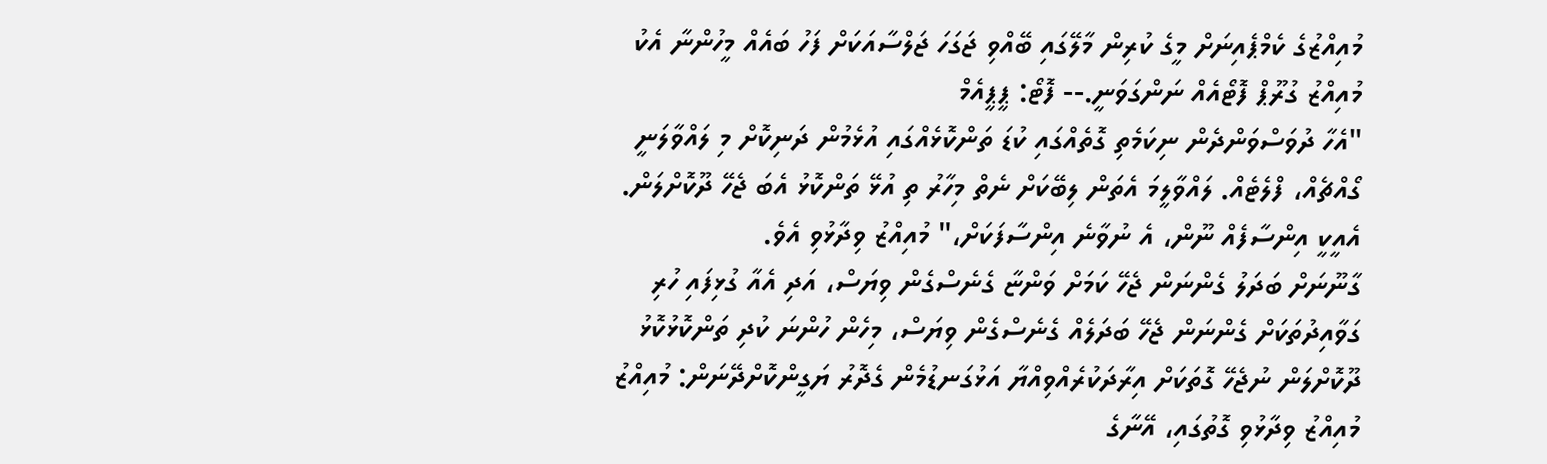މުއިއްޒުގެ ކެމްޕެއިނަށް މީގެ ކުރިން މާލޭގައި ބޭއްވި ޖަގަހަ ޖަލްސާއަކަށް ފަހު ބައެއް މީހުންނާ އެކު މުއިއްޒު ގުރޫޕް ފޮޓޯއެއް ނަންގަވަނީ.-- ފޮޓޯ: ޕީޕީއެމް
"އެހާ ދުވަސްވަންދެން ނިކަމެތި ގޮތެއްގައި ކުޑަ ތަންކޮޅެއްގައި އުޅެމުން ދަނިކޮށް މި ލައްވާލަނީ ގޯއްޗެއް، ފްލެޓެއް. ލައްވާލީމަ އެތަން ލިބޭކަށް ނެތް މިހާރު ތި އުޅޭ ތަންކޮޅު އެބަ ޖެހޭ ދޫކޮށްލަން. އެއީކީ އިންސާފެއް ނޫން، އެ ނުވާނެ އިންސާފަކަށް،" މުއިއްޒު ވިދާޅުވި އެވެ.
ގާނޫނަށް ބަދަލު ގެންނަން ޖެހޭ ކަމަށް ވަންޏާ ގެނެސްގެން ވިޔަސް، އަދި އެއާ ގުޅިފައި ހުރި ގަވާއިދުތަކަށް ގެންނަން ޖެހޭ ބަދަލެއް ގެނެސްގެން ވިޔަސް، މިހެން ހުންނަ ކުދި ތަންކޮޅުކޮޅު ދޫކޮށްލަން ނުޖެހޭ ގޮތަކަށް އިރާދަކުރެއްވިއްޔާ އަޅުގަނޑުމެން ގެދޮރު ޔަގީންކޮށްދޭނަން: މުއިއްޒު
މުއިއްޒު ވިދާޅުވި ގޮތުގައި، އޭނާގެ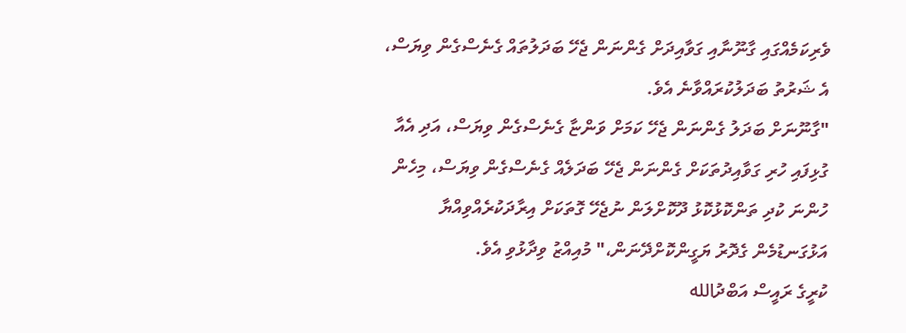ވެރިކަމެއްގައި ގާނޫނާއި ގަވާއިދަށް ގެންނަން ޖެހޭ ބަދަލުތައް ގެނެސްގެން ވިޔަސް، އެ ޝަރުތު ބަދަލުކުރައްވާނެ އެވެ.
"ގާނޫނަށް ބަދަލު ގެންނަން ޖެހޭ ކަމަށް ވަންޏާ ގެނެސްގެން ވިޔަސް، އަދި އެއާ ގުޅިފައި ހުރި ގަވާއިދުތަކަށް ގެންނަން ޖެހޭ ބަދަލެއް ގެނެސްގެން ވިޔަސް، މިހެން ހުންނަ ކުދި ތަންކޮޅުކޮޅު ދޫކޮށްލަން ނުޖެހޭ ގޮތަކަށް އިރާދަކުރެއްވިއްޔާ އަޅުގަނޑުމެން ގެދޮރު ޔަގީންކޮށްދޭނަން،" މުއިއްޒު ވިދާޅުވި އެވެ.
ކުރީގެ ރައީސް އަބްދުالله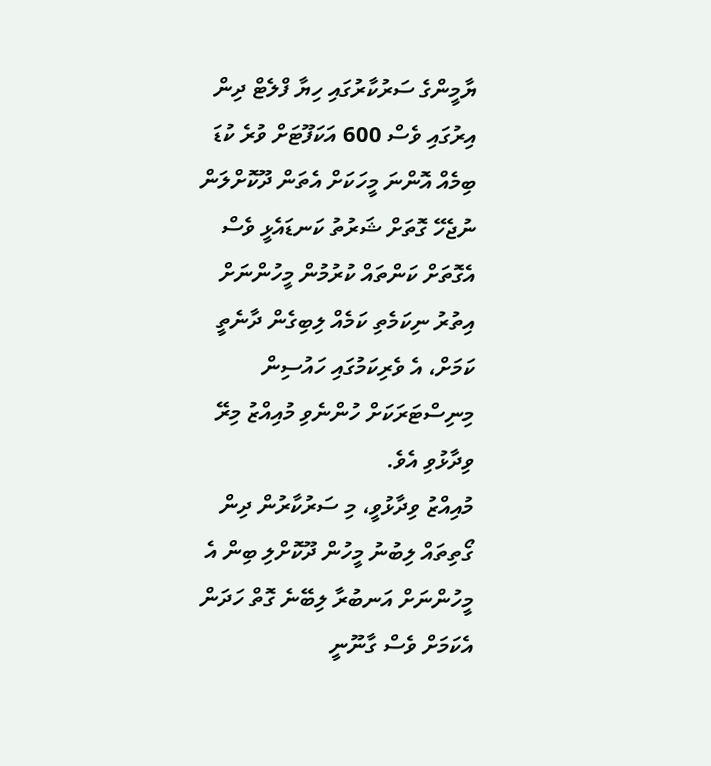ޔާމީންގެ ސަރުކާރުގައި ހިޔާ ފްލެޓް ދިން އިރުގައި ވެސް 600 އަކަފޫޓަށް ވުރެ ކުޑަ ބިމެއް އޮންނަ މީހަކަށް އެތަން ދޫކޮށްލަން ނުޖެހޭ ގޮތަށް ޝަރުތު ކަނޑައެޅީ ވެސް އެގޮތަށް ކަންތައް ކުރުމުން މީހުންނަށް އިތުރު ނިކަމެތި ކަމެއް ލިބިގެން ދާނެތީ ކަމަށް، އެ ވެރިކަމުގައި ހައުސިން މިނިސްޓަރަކަށް ހުންނެވި މުއިއްޒު މިރޭ ވިދާޅުވި އެވެ.
މުއިއްޒު ވިދާޅުވީ، މި ސަރުކާރުން ދިން ގޯތިތައް ލިބުނު މީހުން ދޫކޮށްލި ބިން އެ މީހުންނަށް އަނބުރާ ލިބޭނެ ގޮތް ހަދަން އެކަމަށް ވެސް ގާނޫނީ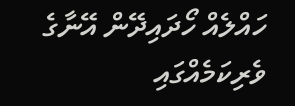ހައްލެއް ހޯދައިދޭން އޭނާގެ ވެރިކަމެއްގައި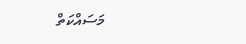މަސައްކަތް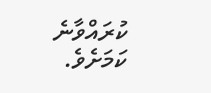ކުރައްވާނެ ކަމަށެވެ.